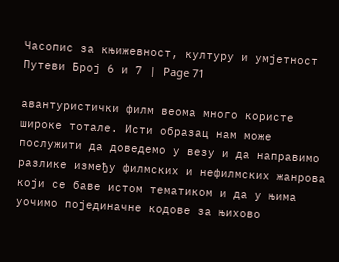Часопис за књижевност, културу и умјетност Путеви Број 6 и 7 | Page 71

авантуристички филм веома много користе широке тотале. Исти образац нам може послужити да доведемо у везу и да направимо разлике између филмских и нефилмских жанрова који се баве истом тематиком и да у њима уочимо појединачне кодове за њихово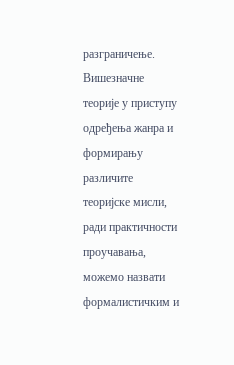разграничење. Вишезначне теорије у приступу одређења жанра и формирању различите теоријске мисли, ради практичности проучавања, можемо назвати формалистичким и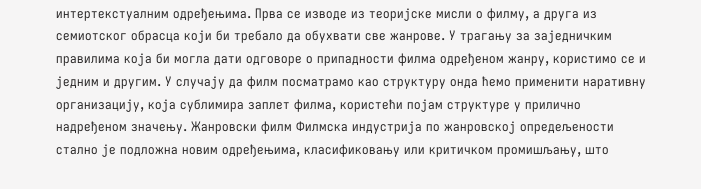интертекстуалним одређењима. Прва се изводе из теоријске мисли о филму, а друга из семиотског обрасца који би требало да обухвати све жанрове. У трагању за заједничким правилима која би могла дати одговоре о припадности филма одређеном жанру, користимо се и једним и другим. У случају да филм посматрамо као структуру онда ћемо применити наративну организацију, која сублимира заплет филма, користећи појам структуре у прилично надређеном значењу. Жанровски филм Филмска индустрија по жанровској опредељености стално је подложна новим одређењима, класификовању или критичком промишљању, што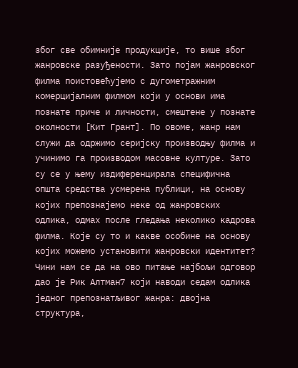због све обимније продукције, то више због жанровске разуђености. Зато појам жанровског филма поистовећујемо с дугометражним комерцијалним филмом који у основи има познате приче и личности, смештене у познате околности [Кит Грант]. По овоме, жанр нам служи да одржимо серијску производњу филма и учинимо га производом масовне културе. Зато су се у њему издиференцирала специфична општа средства усмерена публици, на основу којих препознајемо неке од жанровских одлика, одмах после гледања неколико кадрова филма. Које су то и какве особине на основу којих можемо установити жанровски идентитет? Чини нам се да на ово питање најбољи одговор дао је Рик Алтман7 који наводи седам одлика једног препознатљивог жанра: двојна структура,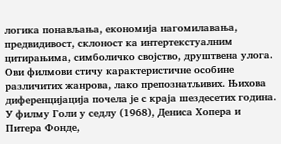логика понављања, економија нагомилавања, предвидивост, склоност ка интертекстуалним цитирањима, симболичко својство, друштвена улога. Ови филмови стичу карактеристичне особине различитих жанрова, лако препознатљивих. Њихова диференцијација почела је с краја шездесетих година. У филму Голи у седлу (1968), Дениса Хопера и Питера Фонде,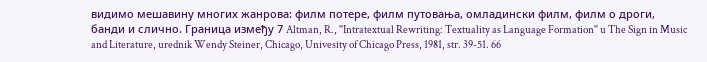видимо мешавину многих жанрова: филм потере, филм путовања, омладински филм, филм о дроги, банди и слично. Граница између 7 Altman, R., ''Intratextual Rewriting: Textuality as Language Formation'' u The Sign in Music and Literature, urednik Wendy Steiner, Chicago, Univesity of Chicago Press, 1981, str. 39-51. 66